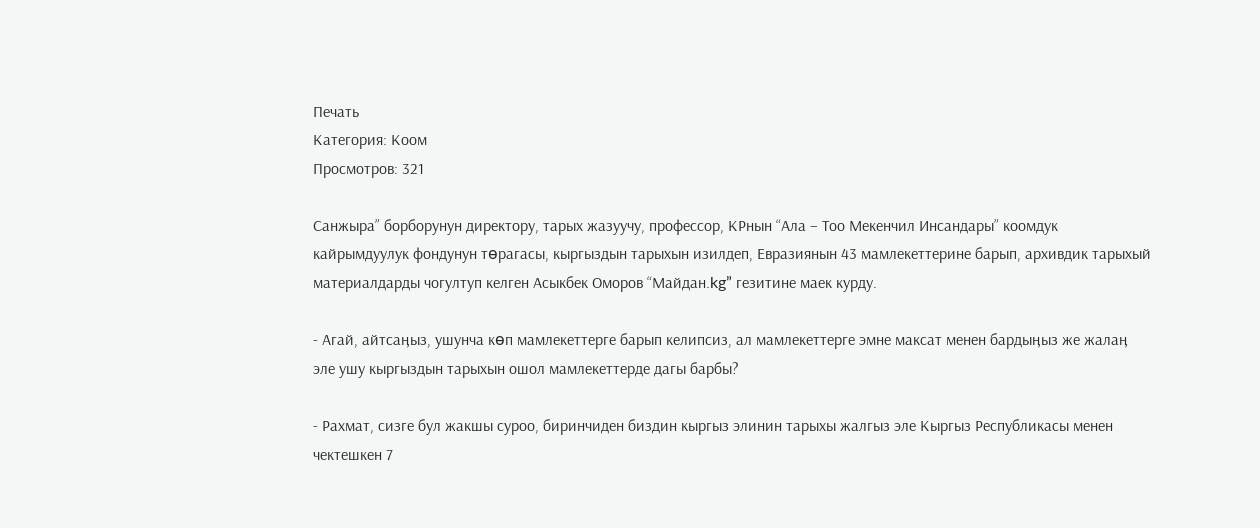Печать
Категория: Коом
Просмотров: 321

Санжыра” борборунун директору, тарых жазуучу, профессор, КРнын “Ала – Тоо Мекенчил Инсандары” коомдук кайрымдуулук фондунун тɵрагасы, кыргыздын тарыхын изилдеп, Евразиянын 43 мамлекеттерине барып, архивдик тарыхый материалдарды чогултуп келген Асыкбек Оморов “Майдан.kg” гезитине маек курду.

- Агай, айтсаӊыз, ушунча кɵп мамлекеттерге барып келипсиз, ал мамлекеттерге эмне максат менен бардыӊыз же жалаӊ эле ушу кыргыздын тарыхын ошол мамлекеттерде дагы барбы?

- Рахмат, сизге бул жакшы суроо, биринчиден биздин кыргыз элинин тарыхы жалгыз эле Кыргыз Республикасы менен чектешкен 7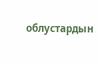облустардын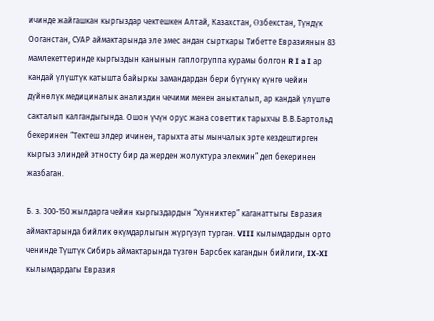ичинде жайгашкан кыргыздар чектешкен Алтай, Казахстан, ϴзбекстан, Түндүк Ооганстан, СУАР аймактарында эле эмес андан сырткары Тибетте Евразиянын 83 мамлекеттеринде кыргыздын канынын гаплогруппа курамы болгон R I a I ар кандай үлүштүк катышта байыркы замандардан бери бүгүнкү күнгɵ чейин дүйнɵлүк медициналык анализдин чечими менен аныкталып, ар кандай үлүштɵ сакталып калгандыгында. Ошон үчүн орус жана советтик тарыхчы В.В.Бартольд бекеринен “Тектеш элдер ичинен, тарыхта аты мынчалык эрте кездештирген кыргыз элиндей этносту бир да жерден жолуктура элекмин” деп бекеринен жазбаган.

Б. з. 300-150 жылдарга чейин кыргыздардын “Хунниктер” каганаттыгы Евразия аймактарында бийлик ɵкүмдарлыгын жүргүзүп турган. VIII кылымдардын орто ченинде Түштүк Сибирь аймактарында түзгɵн Барсбек кагандын бийлиги, IX-XI кылымдардагы Евразия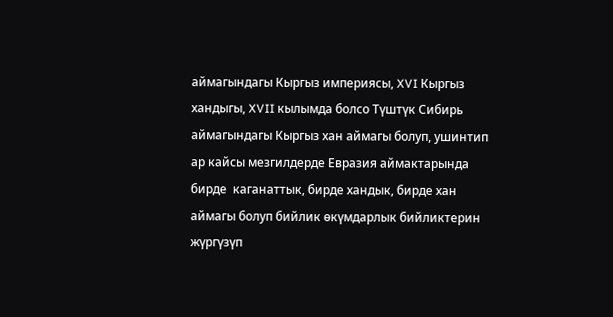аймагындагы Кыргыз империясы, XVI Кыргыз хандыгы, XVII кылымда болсо Түштүк Сибирь аймагындагы Кыргыз хан аймагы болуп, ушинтип ар кайсы мезгилдерде Евразия аймактарында бирде  каганаттык, бирде хандык, бирде хан аймагы болуп бийлик ɵкүмдарлык бийликтерин жүргүзүп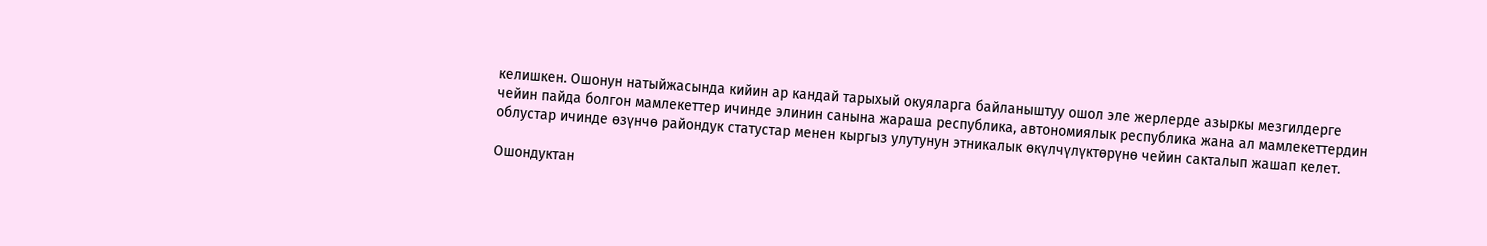келишкен. Ошонун натыйжасында кийин ар кандай тарыхый окуяларга байланыштуу ошол эле жерлерде азыркы мезгилдерге чейин пайда болгон мамлекеттер ичинде элинин санына жараша республика, автономиялык республика жана ал мамлекеттердин облустар ичинде ɵзүнчɵ райондук статустар менен кыргыз улутунун этникалык ɵкүлчүлүктɵрүнɵ чейин сакталып жашап келет.

Ошондуктан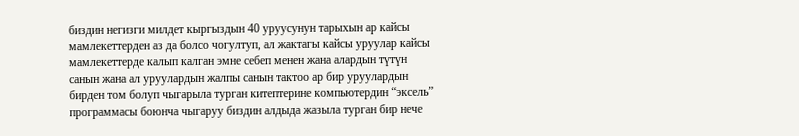биздин негизги милдет кыргыздын 40 уруусунун тарыхын ар кайсы мамлекеттерден аз да болсо чогултуп, ал жактагы кайсы уруулар кайсы мамлекеттерде калып калган эмне себеп менен жана алардын түтүн санын жана ал уруулардын жалпы санын тактоо ар бир уруулардын бирден том болуп чыгарыла турган китептерине компьютердин “эксель” программасы боюнча чыгаруу биздин алдыда жазыла турган бир нече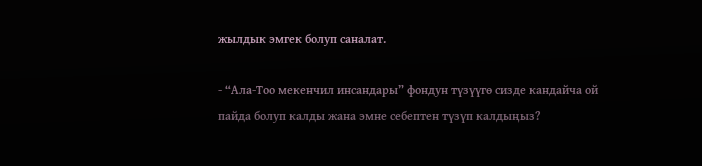жылдык эмгек болуп саналат.

- “Ала-Тоо мекенчил инсандары” фондун түзүүгɵ сизде кандайча ой пайда болуп калды жана эмне себептен түзүп калдыңыз?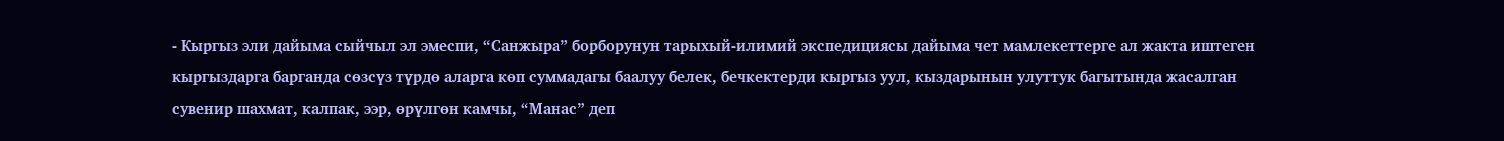- Кыргыз эли дайыма сыйчыл эл эмеспи, “Санжыра” борборунун тарыхый-илимий экспедициясы дайыма чет мамлекеттерге ал жакта иштеген кыргыздарга барганда сɵзсүз түрдɵ аларга кɵп суммадагы баалуу белек, бечкектерди кыргыз уул, кыздарынын улуттук багытында жасалган сувенир шахмат, калпак, ээр, ɵрүлгɵн камчы, “Манас” деп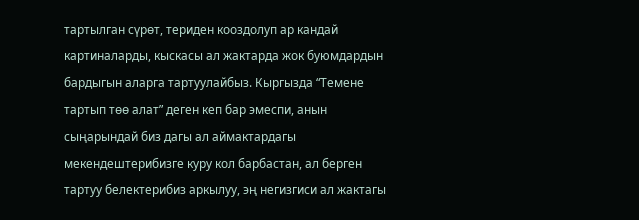тартылган сүрɵт, териден кооздолуп ар кандай картиналарды, кыскасы ал жактарда жок буюмдардын бардыгын аларга тартуулайбыз. Кыргызда “Темене тартып тɵɵ алат” деген кеп бар эмеспи, анын сыңарындай биз дагы ал аймактардагы мекендештерибизге куру кол барбастан, ал берген тартуу белектерибиз аркылуу, эң негизгиси ал жактагы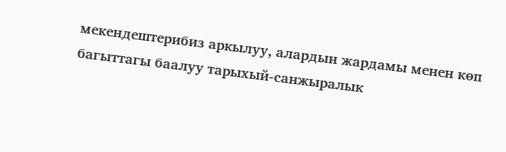мекендештерибиз аркылуу, алардын жардамы менен кɵп багыттагы баалуу тарыхый-санжыралык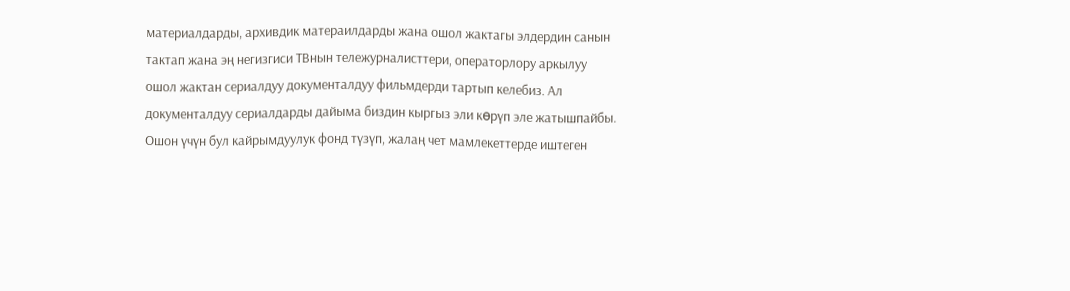материалдарды, архивдик матераилдарды жана ошол жактагы элдердин санын тактап жана эң негизгиси ТВнын тележурналисттери, операторлору аркылуу ошол жактан сериалдуу документалдуу фильмдерди тартып келебиз. Ал документалдуу сериалдарды дайыма биздин кыргыз эли кɵрүп эле жатышпайбы. Ошон үчүн бул кайрымдуулук фонд түзүп, жалаң чет мамлекеттерде иштеген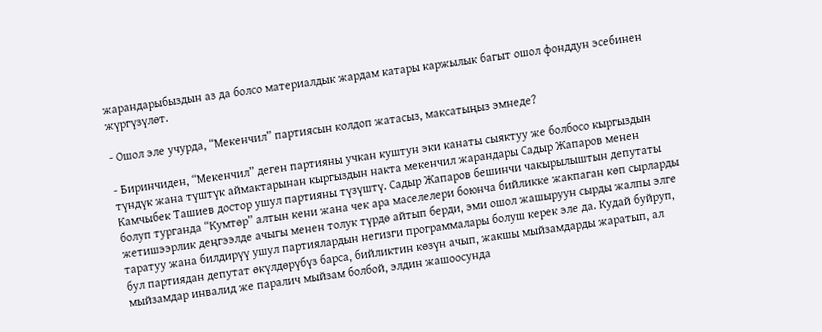жарандарыбыздын аз да болсо материалдык жардам катары каржылык багыт ошол фонддун эсебинен жүргүзүлɵт.

- Ошол эле учурда, “Мекенчил” партиясын колдоп жатасыз, максатыңыз эмнеде?

- Биринчиден, “Мекенчил” деген партияны учкан куштун эки канаты сыяктуу же болбосо кыргыздын түндүк жана түштүк аймактарынан кыргыздын накта мекенчил жарандары Садыр Жапаров менен Камчыбек Ташиев достор ушул партияны түзүштү. Садыр Жапаров бешинчи чакырылыштын депутаты болуп турганда “Кумтɵр” алтын кени жана чек ара маселелери боюнча бийликке жакпаган кɵп сырларды жетишээрлик деңгээлде ачыгы менен толук түрдɵ айтып берди, эми ошол жашыруун сырды жалпы элге таратуу жана билдирүү ушул партиялардын негизги программалары болуш керек эле да. Кудай буйруп, бул партиядан депутат ɵкүлдɵрүбүз барса, бийликтин кɵзүн ачып, жакшы мыйзамдарды жаратып, ал мыйзамдар инвалид же паралич мыйзам болбой, элдин жашоосунда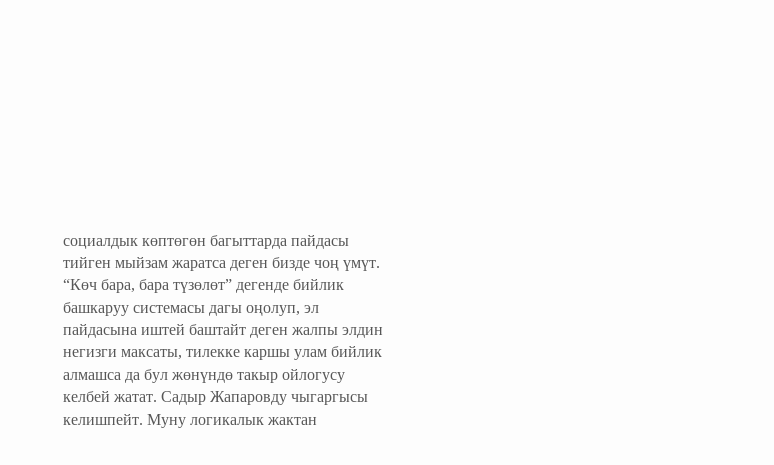социалдык кɵптɵгɵн багыттарда пайдасы тийген мыйзам жаратса деген бизде чоң үмүт. “Кɵч бара, бара түзɵлɵт” дегенде бийлик башкаруу системасы дагы оңолуп, эл пайдасына иштей баштайт деген жалпы элдин негизги максаты, тилекке каршы улам бийлик алмашса да бул жɵнүндɵ такыр ойлогусу келбей жатат. Садыр Жапаровду чыгаргысы келишпейт. Муну логикалык жактан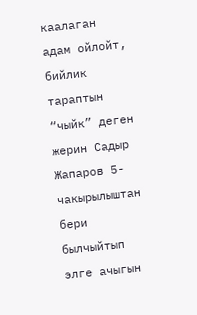каалаган адам ойлойт, бийлик тараптын “чыйк” деген жерин Садыр Жапаров 5-чакырылыштан бери былчыйтып элге ачыгын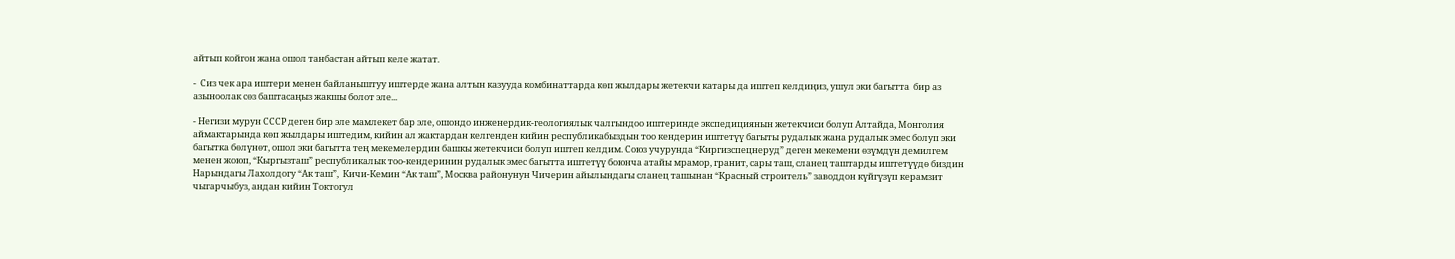айтып койгон жана ошол танбастан айтып келе жатат.

-  Сиз чек ара иштери менен байланыштуу иштерде жана алтын казууда комбинаттарда кɵп жылдары жетекчи катары да иштеп келдиңиз, ушул эки багытта  бир аз азыноолак сɵз баштасаңыз жакшы болот эле...

- Негизи мурун СССР деген бир эле мамлекет бар эле, ошондо инженердик-геологиялык чалгындоо иштеринде экспедициянын жетекчиси болуп Алтайда, Монголия аймактарында кɵп жылдары иштедим, кийин ал жактардан келгенден кийин республикабыздын тоо кендерин иштетүү багыты рудалык жана рудалык эмес болуп эки багытка бɵлүнɵт, ошол эки багытта тең мекемелердин башкы жетекчиси болуп иштеп келдим. Союз учурунда “Киргизспецнеруд” деген мекемени ɵзүмдүн демилгем менен жоюп, “Кыргызташ” республикалык тоо-кендеринин рудалык эмес багытта иштетүү боюнча атайы мрамор, гранит, сары таш, сланец таштарды иштетүүдɵ биздин Нарындагы Лахолдогу “Ак таш”,  Кичи-Кемин “Ак таш”, Москва районунун Чичерин айылындагы сланец ташынан “Красный строитель” заводдон күйгүзүп керамзит чыгарчыбуз, андан кийин Токтогул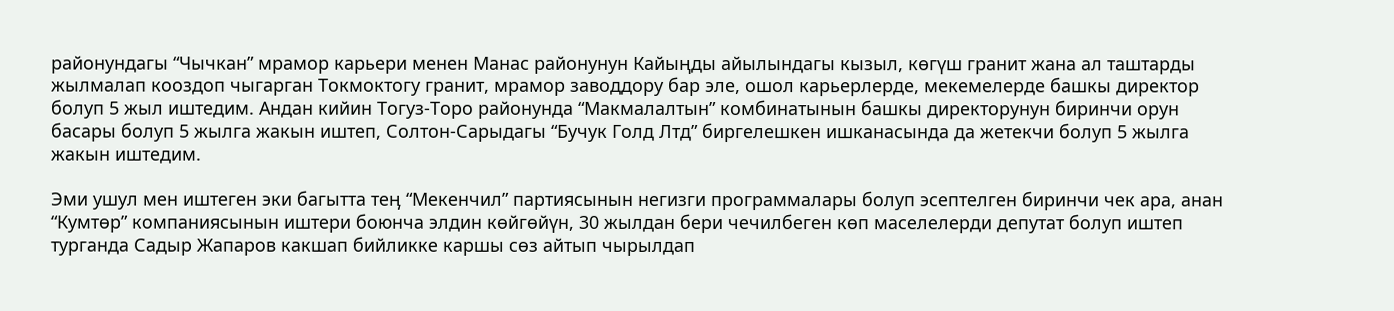районундагы “Чычкан” мрамор карьери менен Манас районунун Кайыңды айылындагы кызыл, кɵгүш гранит жана ал таштарды жылмалап кооздоп чыгарган Токмоктогу гранит, мрамор заводдору бар эле, ошол карьерлерде, мекемелерде башкы директор болуп 5 жыл иштедим. Андан кийин Тогуз-Торо районунда “Макмалалтын” комбинатынын башкы директорунун биринчи орун басары болуп 5 жылга жакын иштеп, Солтон-Сарыдагы “Бучук Голд Лтд” биргелешкен ишканасында да жетекчи болуп 5 жылга жакын иштедим.

Эми ушул мен иштеген эки багытта теӊ “Мекенчил” партиясынын негизги программалары болуп эсептелген биринчи чек ара, анан “Кумтɵр” компаниясынын иштери боюнча элдин кɵйгɵйүн, 30 жылдан бери чечилбеген кɵп маселелерди депутат болуп иштеп турганда Садыр Жапаров какшап бийликке каршы сɵз айтып чырылдап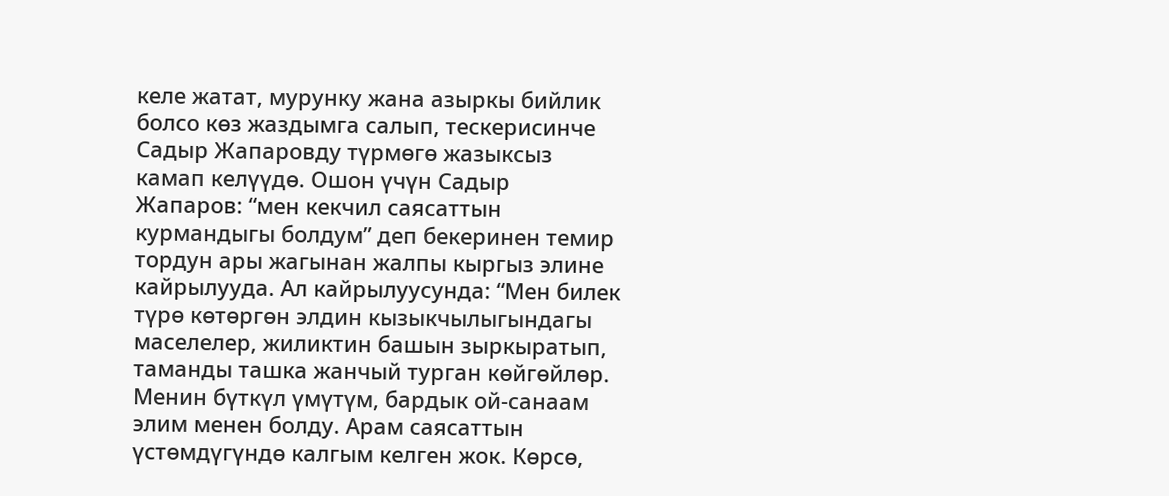келе жатат, мурунку жана азыркы бийлик болсо кɵз жаздымга салып, тескерисинче Садыр Жапаровду түрмɵгɵ жазыксыз камап келүүдɵ. Ошон үчүн Садыр Жапаров: “мен кекчил саясаттын курмандыгы болдум” деп бекеринен темир тордун ары жагынан жалпы кыргыз элине кайрылууда. Ал кайрылуусунда: “Мен билек түрɵ кɵтɵргɵн элдин кызыкчылыгындагы маселелер, жиликтин башын зыркыратып, таманды ташка жанчый турган кɵйгɵйлɵр. Менин бүткүл үмүтүм, бардык ой-санаам элим менен болду. Арам саясаттын үстɵмдүгүндɵ калгым келген жок. Кɵрсɵ,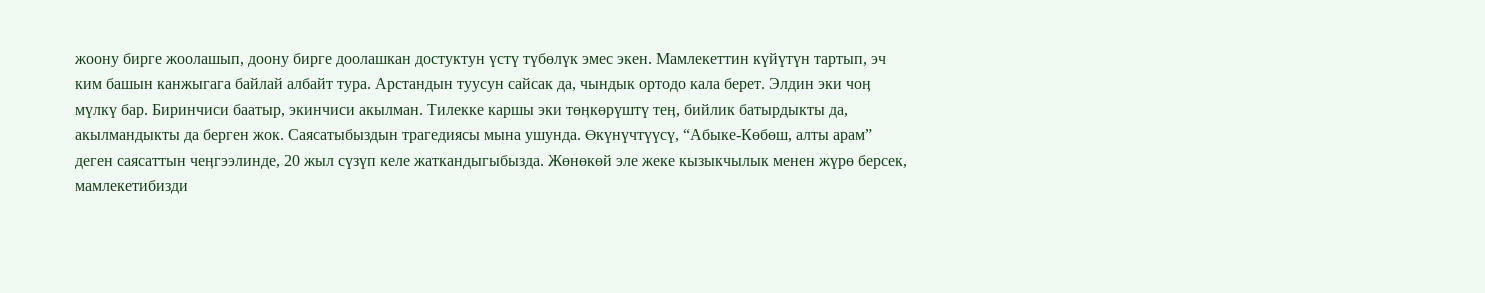жоону бирге жоолашып, доону бирге доолашкан достуктун үстү түбɵлүк эмес экен. Мамлекеттин күйүтүн тартып, эч ким башын канжыгага байлай албайт тура. Арстандын туусун сайсак да, чындык ортодо кала берет. Элдин эки чоӊ мүлкү бар. Биринчиси баатыр, экинчиси акылман. Тилекке каршы эки тɵӊкɵрүштү теӊ, бийлик батырдыкты да, акылмандыкты да берген жок. Саясатыбыздын трагедиясы мына ушунда. ϴкүнүчтүүсү, “Абыке-Кɵбɵш, алты арам” деген саясаттын чеӊгээлинде, 20 жыл сүзүп келе жаткандыгыбызда. Жɵнɵкɵй эле жеке кызыкчылык менен жүрɵ берсек, мамлекетибизди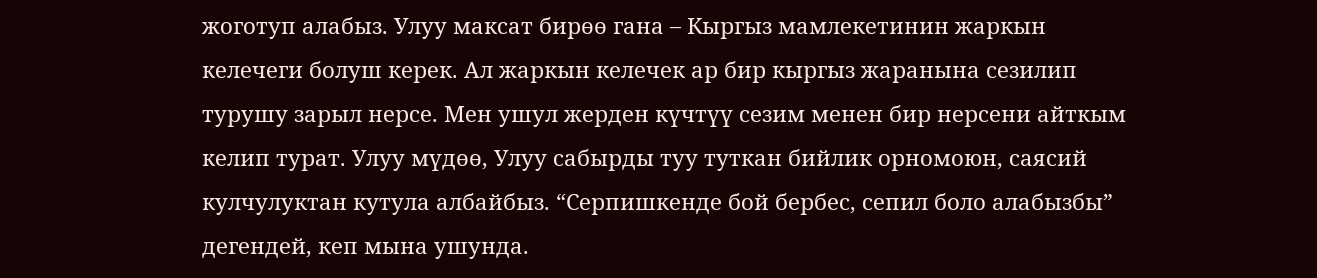жоготуп алабыз. Улуу максат бирɵɵ гана – Кыргыз мамлекетинин жаркын келечеги болуш керек. Ал жаркын келечек ар бир кыргыз жаранына сезилип турушу зарыл нерсе. Мен ушул жерден күчтүү сезим менен бир нерсени айткым келип турат. Улуу мүдɵɵ, Улуу сабырды туу туткан бийлик орномоюн, саясий кулчулуктан кутула албайбыз. “Серпишкенде бой бербес, сепил боло алабызбы” дегендей, кеп мына ушунда.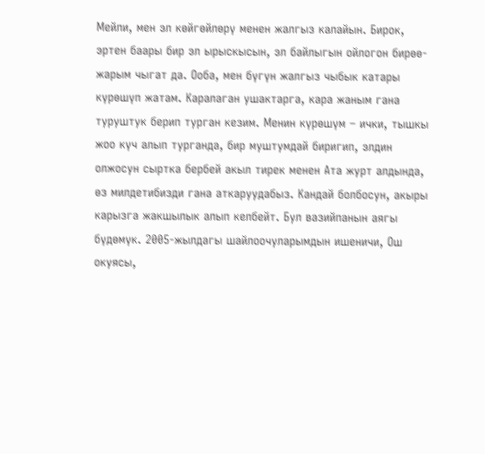Мейли, мен эл кɵйгɵйлɵрү менен жалгыз калайын. Бирок, эртен баары бир эл ырыскысын, эл байлыгын ойлогон бирɵɵ-жарым чыгат да. Ооба, мен бүгүн жалгыз чыбык катары күрɵшүп жатам. Каралаган ушактарга, кара жаным гана туруштук берип турган кезим. Менин күрɵшүм – ички, тышкы жоо күч алып турганда, бир муштумдай биригип, элдин олжосун сыртка бербей акыл тирек менен Ата журт алдында, ɵз милдетибизди гана аткаруудабыз. Кандай болбосун, акыры карызга жакшылык алып келбейт. Бул вазийпанын аягы бүдɵмүк. 2005-жылдагы шайлоочуларымдын ишеничи, Ош окуясы,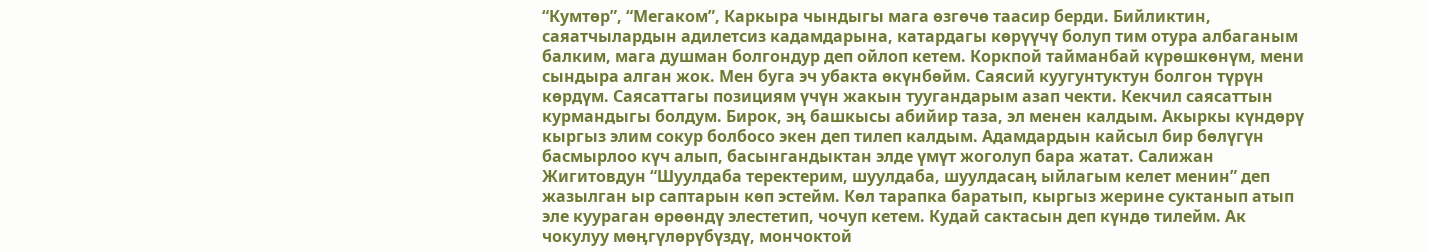“Кумтɵр”, “Мегаком”, Каркыра чындыгы мага ɵзгɵчɵ таасир берди. Бийликтин, саяатчылардын адилетсиз кадамдарына, катардагы кɵрүүчү болуп тим отура албаганым балким, мага душман болгондур деп ойлоп кетем. Коркпой тайманбай күрɵшкɵнүм, мени сындыра алган жок. Мен буга эч убакта ɵкүнбɵйм. Саясий куугунтуктун болгон түрүн кɵрдүм. Саясаттагы позициям үчүн жакын туугандарым азап чекти. Кекчил саясаттын курмандыгы болдум. Бирок, эӊ башкысы абийир таза, эл менен калдым. Акыркы күндɵрү кыргыз элим сокур болбосо экен деп тилеп калдым. Адамдардын кайсыл бир бɵлүгүн басмырлоо күч алып, басынгандыктан элде үмүт жоголуп бара жатат. Салижан Жигитовдун “Шуулдаба теректерим, шуулдаба, шуулдасаӊ ыйлагым келет менин” деп жазылган ыр саптарын кɵп эстейм. Кɵл тарапка баратып, кыргыз жерине суктанып атып эле куураган ɵрɵɵндү элестетип, чочуп кетем. Кудай сактасын деп күндɵ тилейм. Ак чокулуу мɵӊгүлɵрүбүздү, мончоктой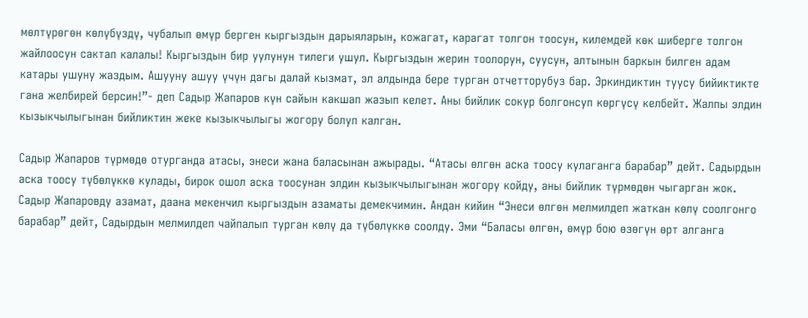мɵлтүрɵгɵн кɵлүбүздү, чубалып ɵмүр берген кыргыздын дарыяларын, кожагат, карагат толгон тоосун, килемдей кɵк шиберге толгон жайлоосун сактап калалы! Кыргыздын бир уулунун тилеги ушул. Кыргыздын жерин тоолорун, суусун, алтынын баркын билген адам катары ушуну жаздым. Ашууну ашуу үчүн дагы далай кызмат, эл алдында бере турган отчетторубуз бар. Эркиндиктин туусу бийиктикте гана желбирей берсин!”- деп Садыр Жапаров күн сайын какшап жазып келет. Аны бийлик сокур болгонсуп кɵргүсү келбейт. Жалпы элдин кызыкчылыгынан бийликтин жеке кызыкчылыгы жогору болуп калган.

Садыр Жапаров түрмɵдɵ отурганда атасы, энеси жана баласынан ажырады. “Атасы ɵлгɵн аска тоосу кулаганга барабар” дейт. Садырдын аска тоосу түбɵлүккɵ кулады, бирок ошол аска тоосунан элдин кызыкчылыгынан жогору койду, аны бийлик түрмɵдɵн чыгарган жок. Садыр Жапаровду азамат, даана мекенчил кыргыздын азаматы демекчимин. Андан кийин “Энеси ɵлгɵн мелмилдеп жаткан кɵлү соолгонго барабар” дейт, Садырдын мелмилдеп чайпалып турган кɵлү да түбɵлүккɵ соолду. Эми “Баласы ɵлгɵн, ɵмүр бою ɵзɵгүн ɵрт алганга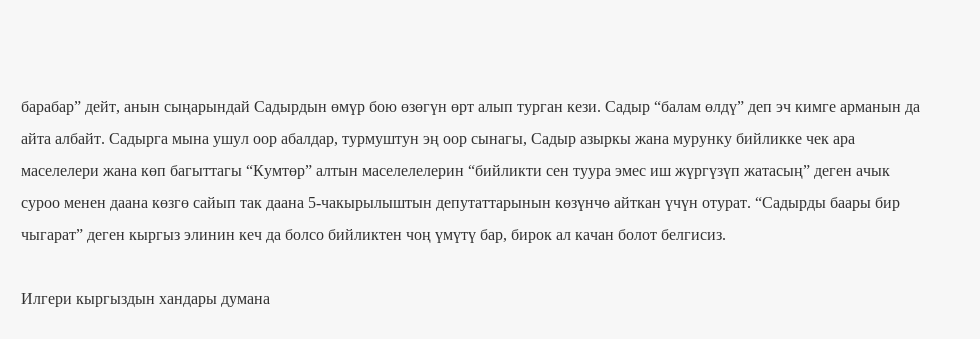барабар” дейт, анын сыңарындай Садырдын ɵмүр бою ɵзɵгүн ɵрт алып турган кези. Садыр “балам ɵлдү” деп эч кимге арманын да айта албайт. Садырга мына ушул оор абалдар, турмуштун эң оор сынагы, Садыр азыркы жана мурунку бийликке чек ара маселелери жана кɵп багыттагы “Кумтɵр” алтын маселелелерин “бийликти сен туура эмес иш жүргүзүп жатасың” деген ачык суроо менен даана кɵзгɵ сайып так даана 5-чакырылыштын депутаттарынын кɵзүнчɵ айткан үчүн отурат. “Садырды баары бир чыгарат” деген кыргыз элинин кеч да болсо бийликтен чоң үмүтү бар, бирок ал качан болот белгисиз.

Илгери кыргыздын хандары думана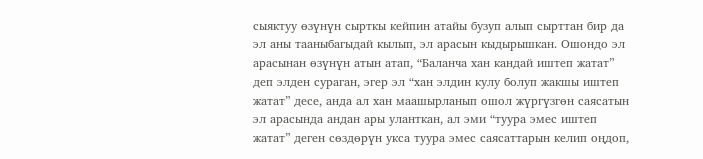сыяктуу ɵзүнүн сырткы кейпин атайы бузуп алып сырттан бир да эл аны тааныбагыдай кылып, эл арасын кыдырышкан. Ошондо эл арасынан ɵзүнүн атын атап, “Баланча хан кандай иштеп жатат” деп элден сураган, эгер эл “хан элдин кулу болуп жакшы иштеп жатат” десе, анда ал хан маашырланып ошол жүргүзгɵн саясатын эл арасында андан ары уланткан, ал эми “туура эмес иштеп жатат” деген сɵздɵрүн укса туура эмес саясаттарын келип оңдоп,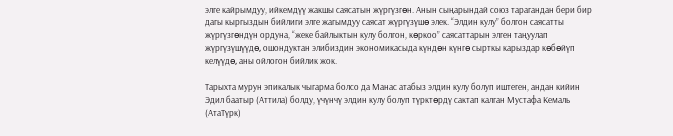элге кайрымдуу, ийкемдүү жакшы саясатын жүргүзгɵн. Анын сыңарындай союз тарагандан бери бир дагы кыргыздын бийлиги элге жагымдуу саясат жүргүзүшɵ элек. “Элдин кулу” болгон саясатты жүргүзгɵндүн ордуна, “жеке байлыктын кулу болгон, кɵркоо” саясаттарын элген таңуулап жүргүзүшүүдɵ, ошондуктан элибиздин экономикасыда күндɵн күнгɵ сырткы карыздар кɵбɵйүп келүүдɵ, аны ойлогон бийлик жок.

Тарыхта мурун эпикалык чыгарма болсо да Манас атабыз элдин кулу болуп иштеген, андан кийин Эдил баатыр (Аттила) болду, үчүнчү элдин кулу болуп түрктɵрдү сактап калган Мустафа Кемаль (АтаТүрк)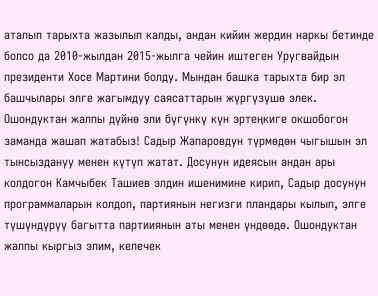аталып тарыхта жазылып калды, андан кийин жердин наркы бетинде болсо да 2010-жылдан 2015-жылга чейин иштеген Уругвайдын президенти Хосе Мартини болду. Мындан башка тарыхта бир эл башчылары элге жагымдуу саясаттарын жүргүзүшɵ элек. Ошондуктан жалпы дүйнɵ эли бүгүнкү күн эртеңкиге окшобогон заманда жашап жатабыз! Садыр Жапаровдун түрмɵдɵн чыгышын эл тынсыздануу менен күтүп жатат. Досунун идеясын андан ары колдогон Камчыбек Ташиев элдин ишенимине кирип, Садыр досунун программаларын колдоп, партиянын негизги пландары кылып, элге түшүндүрүү багытта партииянын аты менен үндɵɵдɵ. Ошондуктан жалпы кыргыз элим, келечек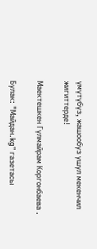үмүтүбүз, жашообуз ушул мекенчил жигиттерде!

Маектешкен Гүлмайрам Коргонбаева .

Булак: "Майдан.kg" газетасы